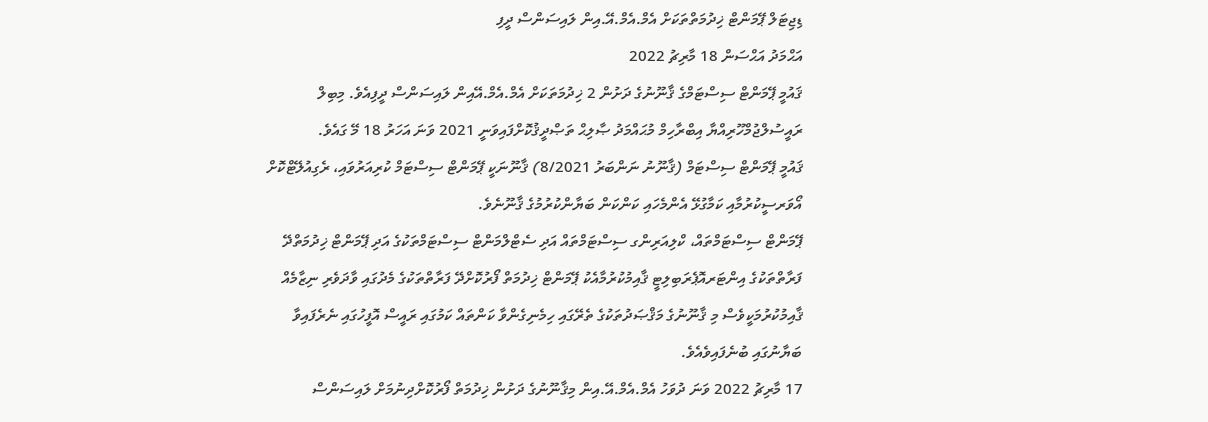ޑިޖިޓަލް ޕޭމަންޓް ޚިދުމަތްތަކަށް އެމް.އެމް.އޭ.އިން ލައިސަންސް ދީފި
އަޙްމަދު އަޙްސަން 18 މާރިޗު 2022
ޤައުމީ ޕޭމަންޓް ސިސްޓަމްގެ ޤާނޫނުގެ ދަށުން 2 ޚިދުމަތަކަށް އެމް.އެމް.އޭއިން ލައިސަންސް ދީފިއެވެ. މިބިލް ރައީސުލްޖުމްހޫރިއްޔާ އިބްރާހިމް މުޙައްމަދު ޞާލިޙް ތަޞްދީޤުކޮށްފައިވަނީ 2021 ވަނަ އަހަރު 18 މޭ ގައެވެ.
ޤައުމީ ޕޭމަންޓް ސިސްޓަމް (ޤާނޫނު ނަންބަރު 8/2021) ޤާނޫނަކީ ޕޭމަންޓް ސިސްޓަމް ކުރިއަރުވައި، ރެގިއުލޭޓްކޮށް އޯވަރސީކުރުމާއި ކަމާގުޅޭ އެންމެހައި ކަންކަން ބަޔާންކުރުމުގެ ޤާނޫނެވެ.
ޕޭމަންޓް ސިސްޓަމްތައް، ކްލިއަރިންގ ސިސްޓަމްތައް އަދި ސެޓްލްމަންޓް ސިސްޓަމްތަކުގެ އަދި ޕޭމަންޓް ޚިދުމަތްދޭ ފަރާތްތަކުގެ އިންޓަރއޮޕެރަބިލިޓީ ޤާއިމުކުރުމާއެކު ޕޭމަންޓް ޚިދުމަތް ފޯރުކޮށްދޭ ފަރާތްތަކުގެ މެދުގައި ވާދަވެރި ނިޒާމެއް ޤާއިމުކުރުމަކީވެސް މި ޤާނޫނުގެ މަޤްޞަދުތަކުގެ ތެރޭގައި ހިމެނިގެންވާ ކަންތައް ކަމުގައި ރައީސް އޮފީހުގައި ނެރެފައިވާ ބަޔާނުގައި ބުނެފައިވެއެވެ.
17 މާރިޗު 2022 ވަނަ ދުވަހު އެމް.އެމް.އޭ.އިން މިޤާނޫނުގެ ދަށުން ޚިދުމަތް ފޯރުކޮށްދިނުމަށް ލައިސަންސް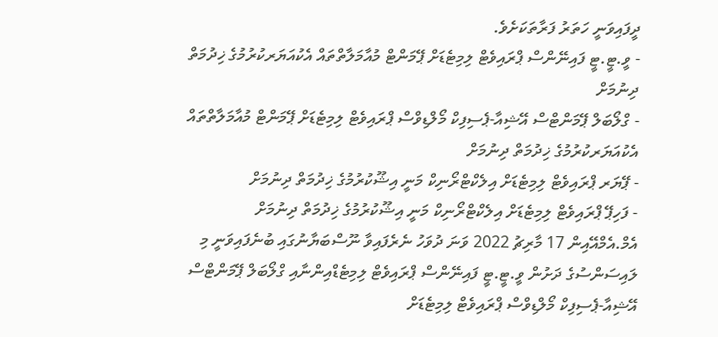ދީފައިވަނީ ހަތަރު ފަރާތަކަށެވެ.
- ވީ.ޓީ.ޓީ ފައިނޭންސް ޕްރައިވެޓް ލިމިޓެޑަށް ޕޭމަންޓް މުއާމަލާތްތައް އެކުއަޔަރކުރުމުގެ ޚިދުމަތް ދިނުމަށް
- ގްލޯބަލް ޕޭމަންޓްސް އޭޝިއާ-ޕެސިފިކް މޯލްޑިވްސް ޕްރައިވެޓް ލިމިޓެޑަށް ޕޭމަންޓް މުއާމަލާތްތައް އެކުއަޔަރކުރުމުގެ ޚިދުމަތް ދިނުމަށް
- ޕޭޔަރ ޕްރައިވެޓް ލިމިޓެޑަށް އިލެކްޓްރޯނިކް މަނީ އިޝޫކުރުމުގެ ޚިދުމަތް ދިނުމަށް
- ފަހިޕޭ ޕްރައިވެޓް ލިމިޓެޑަށް އިލެކްޓްރޯނިކް މަނީ އިޝޫކުރުމުގެ ޚިދުމަތް ދިނުމަށް
އެމް.އެމްއޭއިން 17 މާރިޗު 2022 ވަނަ ދުވަހު ނެރެފައިވާ ނޫސްބަޔާނުގައި ބުނެފައިވަނީ މި ލައިސަންސުގެ ދަށުން ވީ.ޓީ.ޓީ ފައިނޭންސް ޕްރައިވެޓް ލިމިޓެޑްއިންނާއި ގްލޯބަލް ޕޭމަންޓްސް އޭޝިއާ-ޕެސިފިކް މޯލްޑިވްސް ޕްރައިވެޓް ލިމިޓެޑަށް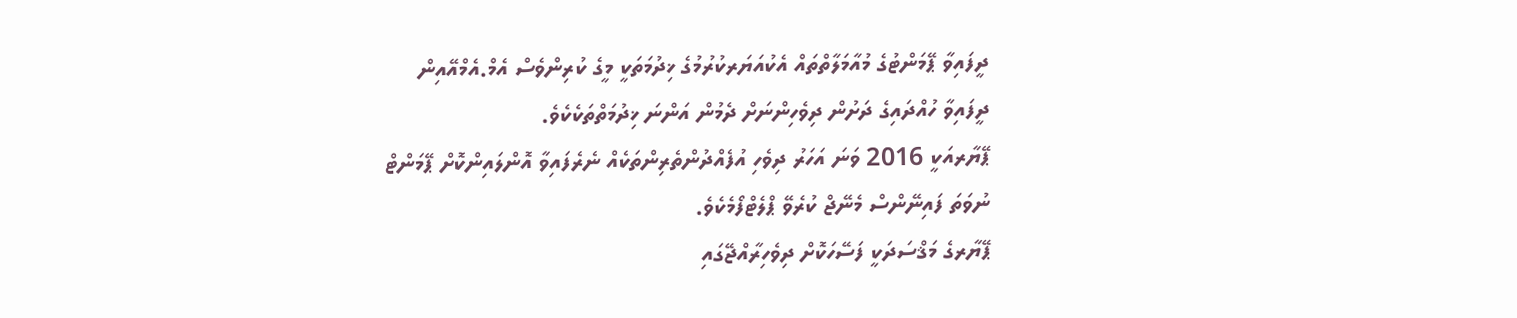ދީފައިވާ ޕޭމަންޓުގެ މުއާމަލާތްތައް އެކުއަޔަރކުރުމުގެ ޚިދުމަތަކީ މީގެ ކުރިންވެސް އެމް.އެމްއޭއިން ދީފައިވާ ހުއްދައިގެ ދަށުން ދިވެހިންނަށް ދެމުން އަންނަ ޚިދުމަތްތަކެކެވެ.
ޕޭޔާރއަކީ 2016 ވަނަ އަހަރު ދިވެހި އުފެއްދުންތެރިންތަކެއް ނެރެފައިވާ އޮންލައިންކޮށް ޕޭމަންޓް ނުވަތަ ފައިނޭންސް މެނޭޖް ކުރެވޭ ޕްލެޓްފޯމެކެވެ.
ޕޭޔާރގެ މަޤްސަދަކީ ފަސޭހަކޮށް ދިވެހިރާއްޖޭގައި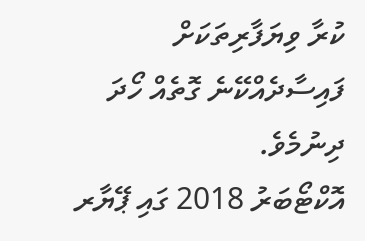ކުރާ ވިޔަފާރިތަކަށް ފައިސާދެއްކޭނެ ގޮތެއް ހޯދަ ދިނުމެވެ.
އޮކްޓޯބަރު 2018 ގައި ޕޭޔާރ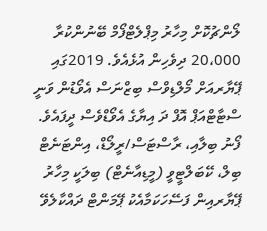ލޯންޗުކޮށް މިހާރު މިޕްލެޓްފޯމް ބޭނުންކުރާ 20،000 ދިވެހިން އުޅެއެވެ. 2019ގައި ޕޭޔާރއަށް މޯލްޑިވްސް ބިޒްނަސް އެވޯޑުން ވަނީ ސްޓާޓްއަޕް އޮފް ދަ އިޔާގެ އެވޯޑްވެސް ދީފައެވެ.
ފޯނު ބިލާއި، ރާސްޓަސް/ރީލޯޑް، އިންޓަނެޓް ބިލް، ކޭބަލްޓީވީ (މީޑިއާނެޓް) ބިލަކީ މިހާރު ޕޭޔާރއިން ފަސޭހަކަމާއެކު ޕޭމަންޓް ދައްކާލެވޭ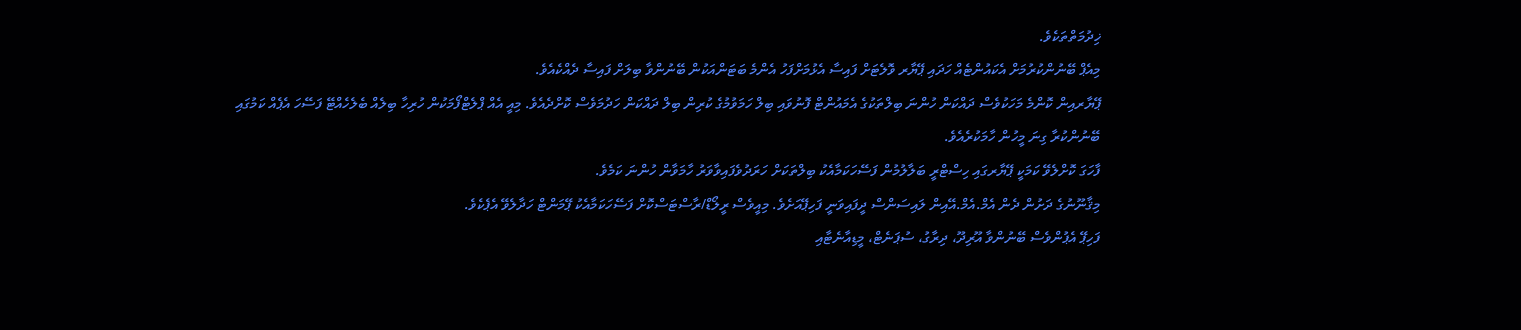ޚިދުމަތްތަކެވެ.
މިއެޕް ބޭނުންކުރުމަށް އެކައުންޓެއް ހަދައި ޕޭޔާރ ވޮލެޓަށް ފައިސާ އެޅުމަށްފަހު އެންމެ ބަޓަންއަކުން ބޭނުންވާ ބިލަށް ފައިސާ ދެއްކެއެވެ.
ޕޭޔާރއިން ކޮންމެ މަހަކުވެސް ދައްކަން ހުންނަ ބިލްތަކުގެ އެމައުންޓް ފޮނުވައި ބިލް ހަމަވުމުގެ ކުރިން ބިލް ދައްކަން ހަދުމަވެސް ކޮށްދެއެވެ. މިއީ އެއް ޕްލެޓްފޯމަކުން ހުރިހާ ބިލެއް ބެލެހެއްޓޭ ފަސޭހަ އެޕެއް ކަމުގައި ބޭނުންކުރާ ގިނަ މީހުން ހާމަކުރެއެވެ.
ފާހަގަ ކޮށްލެވޭ ކަމަކީ ޕޭޔާރގައި ހިސްޓްރީ ބަލާލުމުން ފަސޭހަކަމާއެކު ބިލްތަކަށް ހަރަދުވެފައިވާވަރު ހާމަވާން ހުންނަ ކަމެވެ.
މިޤާނޫނުގެ ދަށުން ދެން އެމް.އެމް.އޭއިން ލައިސަންސް ދީފައިވަނީ ފަހިޕޭއަށެވެ. މިއީވެސް ރީލޯޑް/ރާސްޓަސްކޮށް ފަސޭހަކަމާއެކު ޕޭމަންޓް ހަދާލެވޭ އެޕެކެވެ.
ފަހިޕޭ އެޕުންވެސް ބޭނުންވާ އޫރިދޫ، ދިރާގު، ސުޕަނެޓް، މީޑިއާނެޓާއި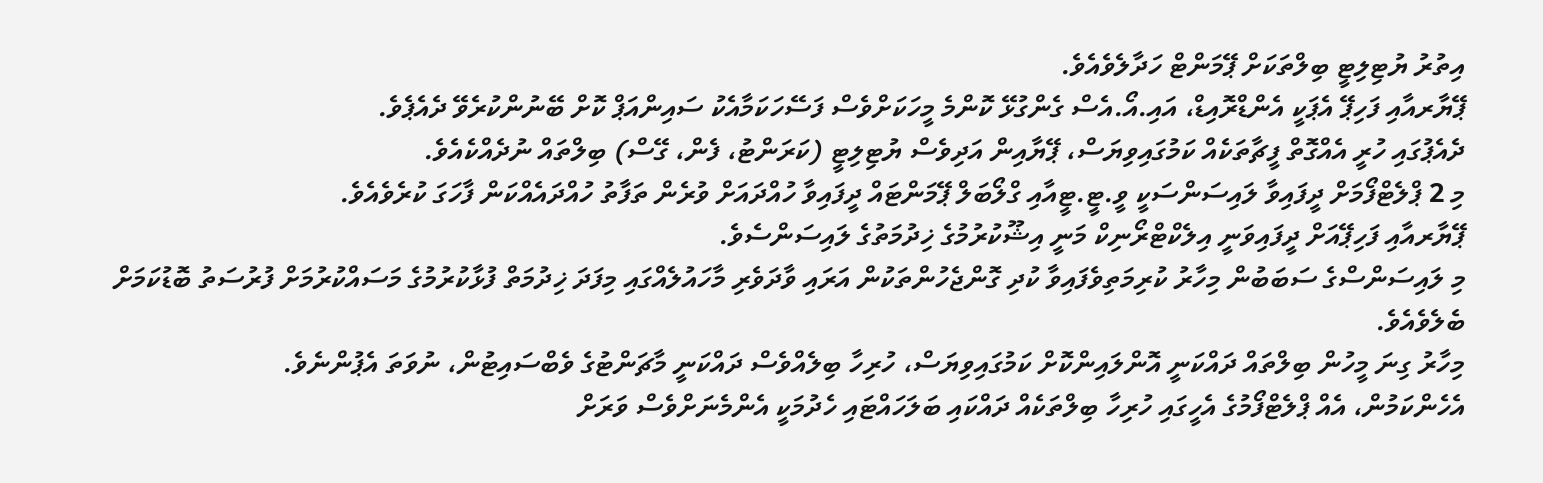އިތުރު ޔުޓިލިޓީ ބިލްތަކަށް ޕޭމަންޓް ހަދާލެވެއެވެ.
ޕޭޔާރއާއި ފަހިޕޭ އެޕަކީ އެންޑްރޮއިޑް، އައި.އޯ.އެސް ގެންގުޅޭ ކޮންމެ މީހަކަށްވެސް ފަސޭހަކަމާއެކު ސައިންއަޕް ކޮށް ބޭނުންކުރެވޭ ދެއެޕެވެ.
ދެއެޕުގައި ހުރީ އެއްގޮތް ފީޗާތަކެއް ކަމުގައިވިޔަސް، ޕޭޔާއިން އަދިވެސް ޔުޓިލިޓީ (ކަރަންޓު، ފެން، ގޭސް) ބިލްތައް ނުދެއްކެއެވެ.
މި 2 ޕްލެޓްފޯމަށް ދީފައިވާ ލައިސަންސަކީ ވީ.ޓީ.ޓީއާއި ގްލޯބަލް ޕޭމަންޓައް ދީފައިވާ ހުއްދައަށް ވުރެން ތަފާތު ހުއްދައެއްކަން ފާހަގަ ކުރެވެއެވެ.
ޕޭޔާރއާއި ފަހިޕޭއަށް ދީފައިވަނީ އިލެކްޓްރޯނިކް މަނީ އިޝޫކުރުމުގެ ޚިދުމަތުގެ ލައިސަންސެވެ.
މި ލައިސަންސްގެ ސަބަބުން މިހާރު ކުރިމަތިވެފައިވާ ކުދި ގޮންޖެހުންތަކުން އަރައި ވާދަވެރި މާހައުލެއްގައި މިފަދަ ޚިދުމަތް ފުޅާކުރުމުގެ މަސައްކުރުމަށް ފުރުސަތު ބޮޑުކަމަށް ބެލެވެއެވެ.
މިހާރު ގިނަ މީހުން ބިލްތައް ދައްކަނީ އޮންލައިންކޮށް ކަމުގައިވިޔަސް، ހުރިހާ ބިލެއްވެސް ދައްކަނީ މާޗަންޓުގެ ވެބްސައިޓުން، ނުވަތަ އެޕުންނެވެ.
އެހެންކަމުން، އެއް ޕްލެޓްފޯމުގެ އެހީގައި ހުރިހާ ބިލްތަކެއް ދައްކައި ބަލަހައްޓައި ހެދުމަކީ އެންމެނަށްވެސް ވަރަށް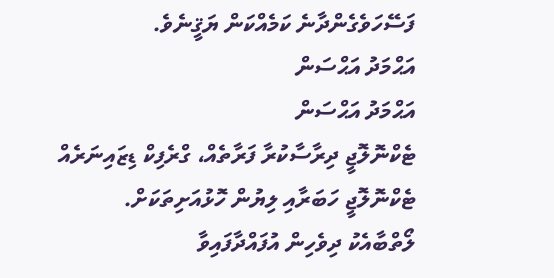ފަސޭހަވެގެންދާނެ ކަމެއްކަން ޔަޤީނެވެ.
އަޙްމަދު އަޙްސަން
އަޙްމަދު އަޙްސަން
ޓެކްނޮލޮޖީ ދިރާސާކުރާ ފަރާތެއް، ގްރެފިކް ޑިޒައިނަރެއް
ޓެކްނޮލޮޖީ ހަބަރާއި ލިޔުން ހޮޅުއަށިތަކަށް.
ލޯތްބާއެކު ދިވެހިން އުފައްދާފައިވާ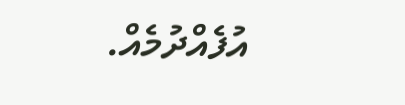އުފެއްދުމެއް.